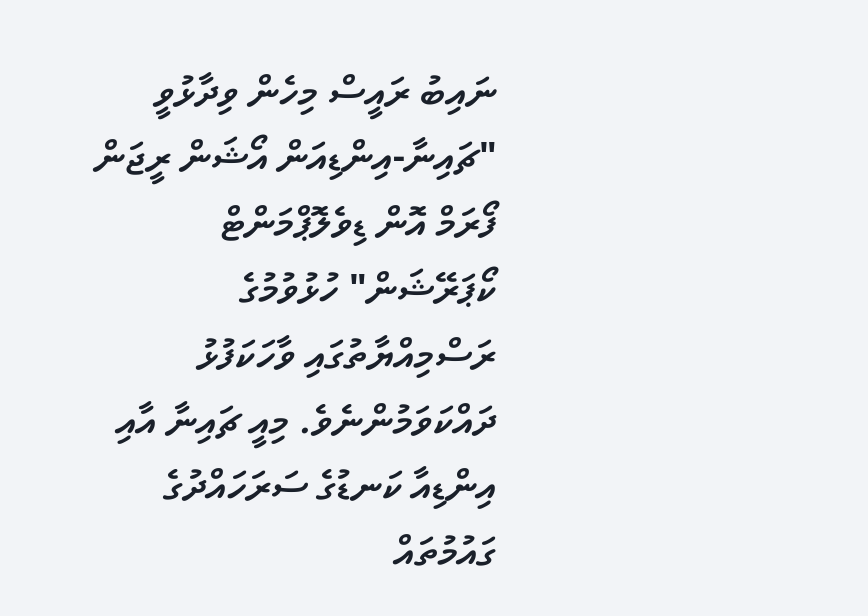ނައިބު ރައީސް މިހެން ވިދާޅުވީ "ޗައިނާ-އިންޑިއަން އޯޝަން ރީޖަން ފޯރަމް އޮން ޑިވެލޮޕްމަންޓް ކޯޕަރޭޝަން" ހުޅުވުމުގެ ރަސްމިއްޔާތުގައި ވާހަކަފުޅު ދައްކަވަމުންނެވެ. މިއީ ޗައިނާ އާއި އިންޑިއާ ކަނޑުގެ ސަރަހައްދުގެ ގައުމުތައް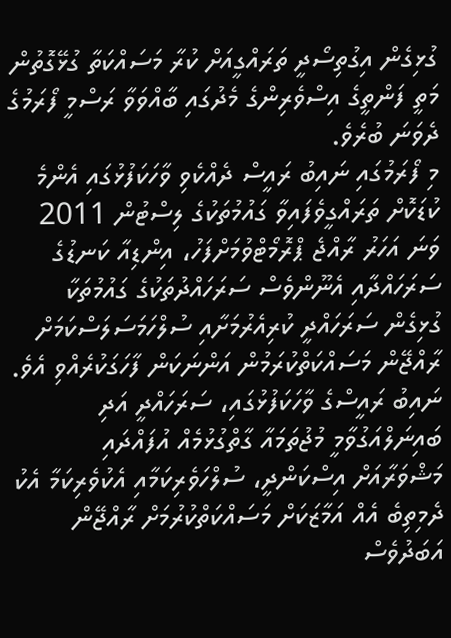ގުޅިގެން އިގުތިސޯދީ ތަރައްގީއަށް ކުރާ މަސައްކަތާ ގުޅޭގޮތުން މަތީ ފަންތީގެ އިސްވެރިންގެ މެދުގައި ބާއްވަވާ ރަސްމީ ފޯރަމުގެ ދެވަނަ ބުރެވެ.
މި ފޯރަމުގައި ނައިބު ރައީސް ދެއްކެވި ވާހަކަފުޅުގައި އެންމެ ކުޑަކޮށް ތަރައްގީވެފައިވާ ގައުމުތަކުގެ ލިސްޓުން 2011 ވަނަ އަހަރު ރާއްޖެ ޕްރޮމޯޓްވުމަށްފަހު، އިންޑިއާ ކަނޑުގެ ސަރަހައްދާއި އެނޫންވެސް ސަރަހައްދުތަކުގެ ގައުމުތަކާ ގުޅިގެން ސަރަހައްދީ ކުރިއެރުމަށާއި ސުލްހަމަސަލަސްކަމަށް ރާއްޖޭން މަސައްކަތްކުރަމުން އަންނަކަން ފާހަގަކުރެއްވި އެވެ. ނައިބު ރައީސްގެ ވާހަކަފުޅުގައި، ސަރަހައްދީ އަދި ބައިނަލްއަގުވާމީ މުޖުތަމައާ ގާތްގުޅުމެއް އުފައްދައި މަޝްވަރާއަށް އިސްކަންދީ، ސުލްހަވެރިކަމާއި އެކުވެރިކަމާ އެކު ދެމިތިބެ އެއް އަމާޒަކަށް މަސައްކަތްކުރުމަށް ރާއްޖޭން އަބަދުވެސް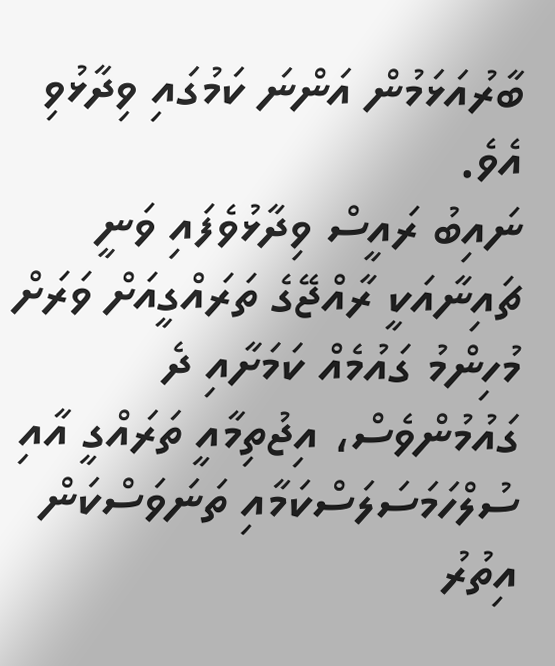ބާރުއަޅަމުން އަންނަ ކަމުގައި ވިދާޅުވި އެވެ.
ނައިބު ރައީސް ވިދާޅުވެފައި ވަނީ ޗައިނާއަކީ ރާއްޖޭގެ ތަރައްގީއަށް ވަރަށް މުހިންމު ގައުމެއް ކަމަށާއި ދެ ގައުމުންވެސް، އިޖުތިމާއީ ތަރައްގީ އާއި ސުލްހަމަސަލަސްކަމާއި ތަނަވަސްކަން އިތުރު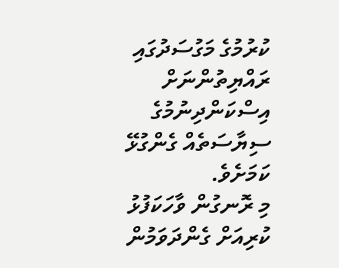ކުރުމުގެ މަގުސަދުގައި ރައްޔިތުންނަށް އިސްކަންދިނުމުގެ ސިޔާސަތެއް ގެންގުޅޭ ކަމަށެވެ.
މި ރޮނގުން ވާހަކަފުޅު ކުރިއަށް ގެންދަވަމުން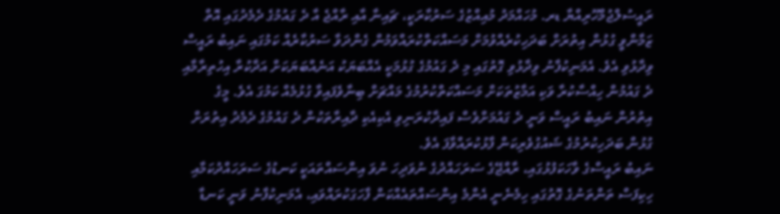ރައީސުލްޖުމްހޫރިއްޔާ ޑރ. މުހައްމަދު މުއިއްޒުގެ ސަރުކާރަކީ، ޗައިނާ އާއި ރާއްޖެ އާ ދެ ގައުމުގެ ދެމެދުގައި އޮތް ޒަމާންވީ ގުޅުން އިތުރަށް ބަދަހިކުރެއްވުމަށް މަސައްކަތްކުރައްވަމުން ގެންދަވާ ސަރުކާރެއް ކަމުގައި ނައިބު ރައީސް ވިދާޅުވި އެވެ. އެމަނިކުފާނު ވިދާޅުވި ގޮތުގައި މި ދެ ގައުމުގެ ގުޅުމަކީ އެއްބަޔަކު އަނެއްބަޔަކަށް އަދާކުރާ އިހުތިރާމާއި ދެ ގައުމުން ހިއްސާކުރާ ވަކި އަމާޒުތަކަށް މަސައްކަތްކުރުމުގެ މައްޗަށް ބިނާވެފައިވާ ގުޅުމެއް ކަމުގަ އެވެ. މީގެ އިތުރުން ނައިބު ރައީސް ވަނީ ދެ ގައުމަށްވެސް ފައިދާކުރަނިވި އެކިއެކި ދާއިރާތަކުން ދެ ގައުމުގެ ދެމެދު އިތުރަށް ގުޅުން ބަދަހިކުރުމުގެ ޝައުގުވެރިކަން ފާޅުކުރައްވާފަ އެވެ.
ނައިބު ރައީސްގެ ވާހަކަފުޅުގައި، ރާއްޖޭގެ ސަރަހައްދުގެ ނުވަދިހަ ނުވަ އިންސައްތައަކީ ކަނޑުގެ ސަރަހައްދުކަމާއި ހިކިފަސް ތަންތަނުގެ ގޮތުގައި ހިމެނެނީ އެންމެ އިންސައްތައެއްކަން ފާހަގަކުރައްވައި، އެމަނިކުފާނު ވަނީ ކަނޑާ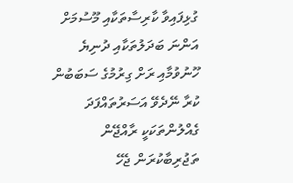ގުޅިފައިވާ ކާރިސާތަކާއި މޫސުމަށް އަންނަ ބަދަލުތަކާއި ދުނިޔެ ހޫނުވުމާއި ރަށް ގިރުމުގެ ސަބަބުން ކުރާ ނޭދެވޭ އަސަރުތައްފަދަ ގެއްލުންތަކަކީ ރާއްޖޭން ތަޖުރިބާކުރަން ޖެހޭ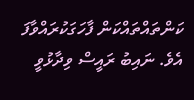ކަންތައްތައްކަން ފާހަގަކުރައްވާފަ އެވެ. ނައިބު ރައީސް ވިދާޅުވީ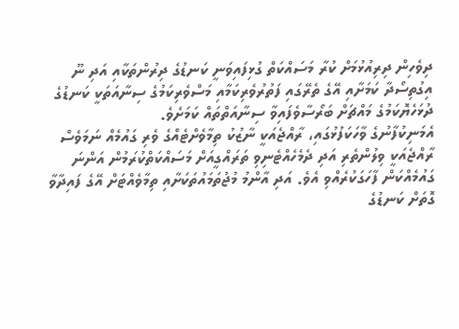ދިވެހިން ދިރިއުޅުމަށް ކުރާ މަސައްކަތް ގުޅިފައިވަނީ ކަނޑުގެ ދިރުންތަކާއި އަދި ނޫ އިގުތިސޯދާ ކަމަށާއި އޭގެ ތެރޭގައި ފަތުރުވެރިކަމާއި މަސްވެރިކަމުގެ ސިނާއަތަކީ ކަނޑުގެ ދުޅަހެޔޮކަމުގެ މައްޗަށް ބަރޯސާވެފައިވާ ސިނާއަތްތައް ކަމަށެވެ.
އެމަނިކުފާނުގެ ވާހަކަފުޅުގައި، ރާއްޖެއަކީ ނާޒުކު ތިމާވެށްޓެއްގެ ވެރި ގައުމެއް ނަމަވެސް ރާއްޖެއަކީ ވިލުންތެރި އަދި ދެމެހެއްޓެނިވި ތަރައްގީއަށް މަސައްކަތްކުރަމުން އަންނަ ގައުމެއްކަން ފާހަގަކުރެއްވި އެވެ. އަދި އާންމު މުޖުތަމައުތަކަށާއި ތިމާވެއްޓަށް އޭގެ ފައިދާވާ ގޮތަށް ކަނޑުގެ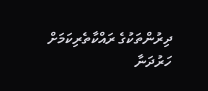ދިރުންތަކުގެ ރައްކާތެރިކަމަށް ހަރުދަނާ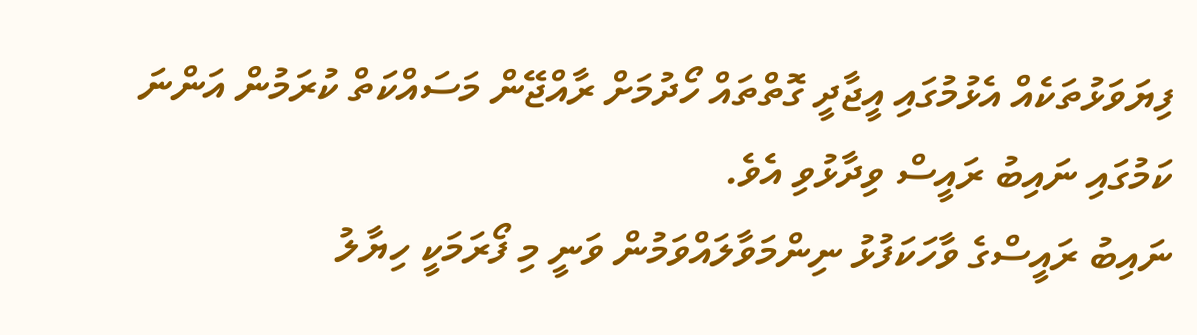ފިޔަވަޅުތަކެއް އެޅުމުގައި އީޖާދީ ގޮތްތައް ހޯދުމަށް ރާއްޖޭން މަސައްކަތް ކުރަމުން އަންނަ ކަމުގައި ނައިބު ރައީސް ވިދާޅުވި އެވެ.
ނައިބު ރައީސްގެ ވާހަކަފުޅު ނިންމަވާލައްވަމުން ވަނީ މި ފޯރަމަކީ ހިޔާލު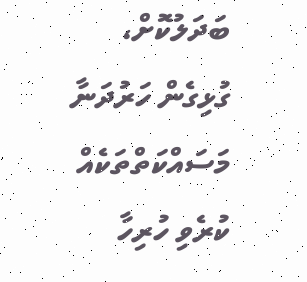ބަދަލުކޮށް، ގުޅިގެން ހަރުދަނާ މަސައްކަތްތަކެއް ކުރެވި ހުރިހާ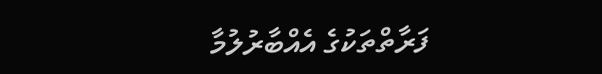ފަރާތްތަކުގެ އެއްބާރުލުމާ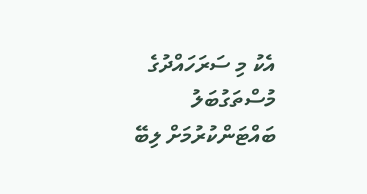އެކު މި ސަރަހައްދުގެ މުސްތަގުބަލު ބައްޓަންކުރުމަށް ލިބޭ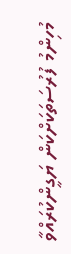މުހިންމު ފުރުސަތަކަށްކަން ޔަގީންކުރައްވާ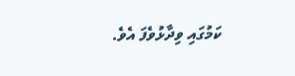ކަމުގައި ވިދާޅުވެފަ އެވެ.